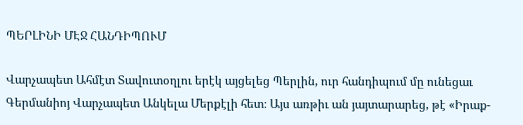ՊԵՐԼԻՆԻ ՄԷՋ ՀԱՆԴԻՊՈՒՄ

Վարչապետ Ահմէտ Տավուտօղլու երէկ այցելեց Պերլին, ուր հանդիպում մը ունեցաւ Գերմանիոյ Վարչապետ Անկելա Մերքէլի հետ։ Այս առթիւ ան յայտարարեց, թէ «Իրաք-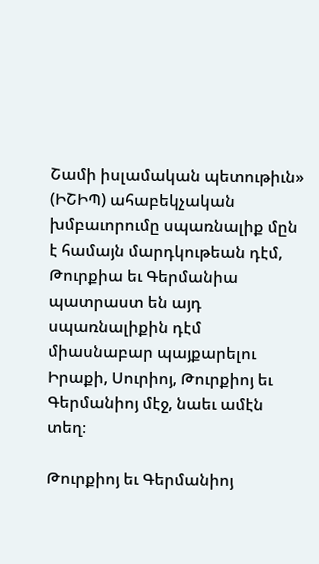Շամի իսլամական պետութիւն» (ԻՇԻՊ) ահաբեկչական խմբաւորումը սպառնալիք մըն է համայն մարդկութեան դէմ, Թուրքիա եւ Գերմանիա պատրաստ են այդ սպառնալիքին դէմ միասնաբար պայքարելու Իրաքի, Սուրիոյ, Թուրքիոյ եւ Գերմանիոյ մէջ, նաեւ ամէն տեղ։

Թուրքիոյ եւ Գերմանիոյ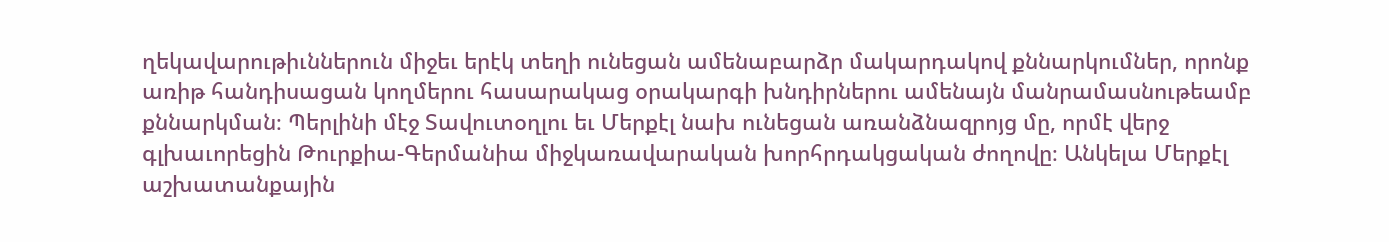ղեկավարութիւններուն միջեւ երէկ տեղի ունեցան ամենաբարձր մակարդակով քննարկումներ, որոնք առիթ հանդիսացան կողմերու հասարակաց օրակարգի խնդիրներու ամենայն մանրամասնութեամբ քննարկման։ Պերլինի մէջ Տավուտօղլու եւ Մերքէլ նախ ունեցան առանձնազրոյց մը, որմէ վերջ գլխաւորեցին Թուրքիա-Գերմանիա միջկառավարական խորհրդակցական ժողովը։ Անկելա Մերքէլ աշխատանքային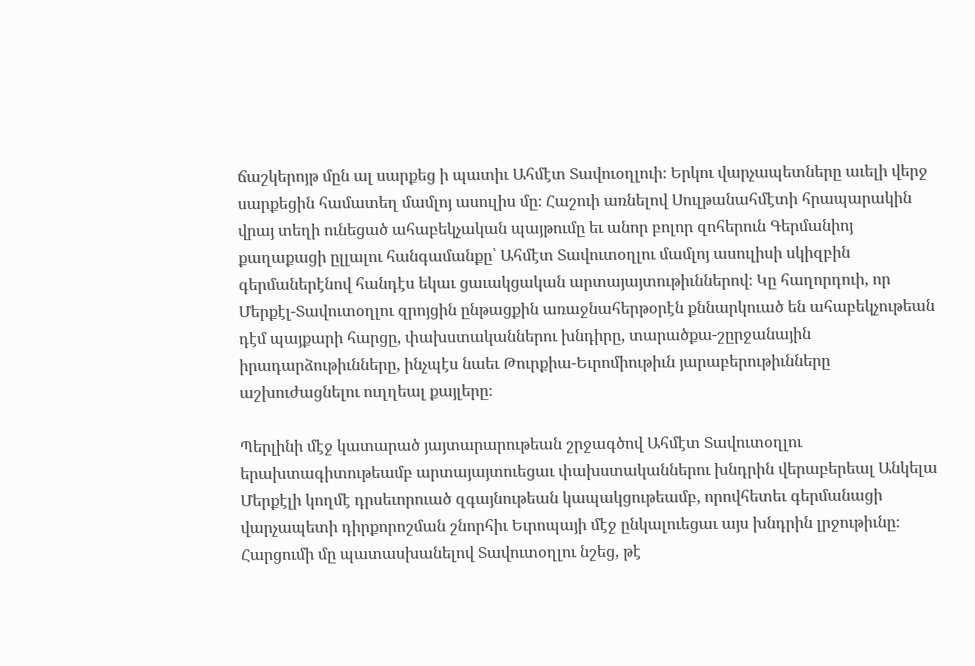ճաշկերոյթ մըն ալ սարքեց ի պատիւ Ահմէտ Տավուօղլուի։ Երկու վարչապետները աւելի վերջ սարքեցին համատեղ մամլոյ ասուլիս մը։ Հաշուի առնելով Սուլթանահմէտի հրապարակին վրայ տեղի ունեցած ահաբեկչական պայթումը եւ անոր բոլոր զոհերուն Գերմանիոյ քաղաքացի ըլլալու հանգամանքը՝ Ահմէտ Տավուտօղլու մամլոյ ասուլիսի սկիզբին գերմաներէնով հանդէս եկաւ ցաւակցական արտայայտութիւններով։ Կը հաղորդուի, որ Մերքէլ-Տավուտօղլու զրոյցին ընթացքին առաջնահերթօրէն քննարկուած են ահաբեկչութեան դէմ պայքարի հարցը, փախստականներու խնդիրը, տարածքա-շըրջանային իրադարձութիւնները, ինչպէս նաեւ Թուրքիա-Եւրոմիութիւն յարաբերութիւնները աշխուժացնելու ուղղեալ քայլերը։

Պերլինի մէջ կատարած յայտարարութեան շրջագծով Ահմէտ Տավուտօղլու երախտագիտութեամբ արտայայտուեցաւ փախստականներու խնդրին վերաբերեալ Անկելա Մերքէլի կողմէ դրսեւորուած զգայնութեան կապակցութեամբ, որովհետեւ գերմանացի վարչապետի դիրքորոշման շնորհիւ Եւրոպայի մէջ ընկալուեցաւ այս խնդրին լրջութիւնը։ Հարցումի մը պատասխանելով Տավուտօղլու նշեց, թէ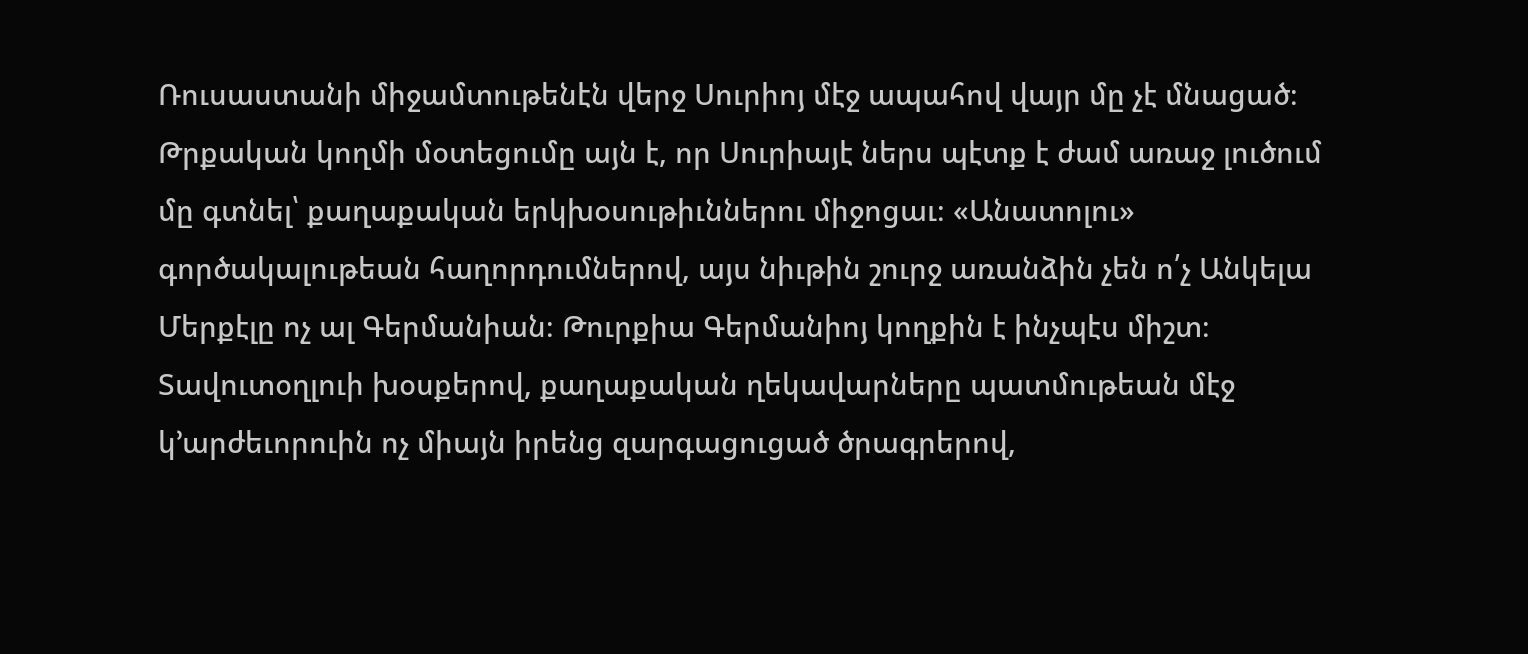Ռուսաստանի միջամտութենէն վերջ Սուրիոյ մէջ ապահով վայր մը չէ մնացած։ Թրքական կողմի մօտեցումը այն է, որ Սուրիայէ ներս պէտք է ժամ առաջ լուծում մը գտնել՝ քաղաքական երկխօսութիւններու միջոցաւ։ «Անատոլու» գործակալութեան հաղորդումներով, այս նիւթին շուրջ առանձին չեն ո՛չ Անկելա Մերքէլը ոչ ալ Գերմանիան։ Թուրքիա Գերմանիոյ կողքին է ինչպէս միշտ։ Տավուտօղլուի խօսքերով, քաղաքական ղեկավարները պատմութեան մէջ կ՚արժեւորուին ոչ միայն իրենց զարգացուցած ծրագրերով,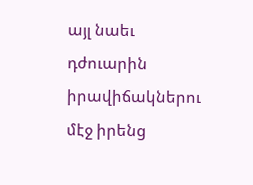այլ նաեւ դժուարին իրավիճակներու մէջ իրենց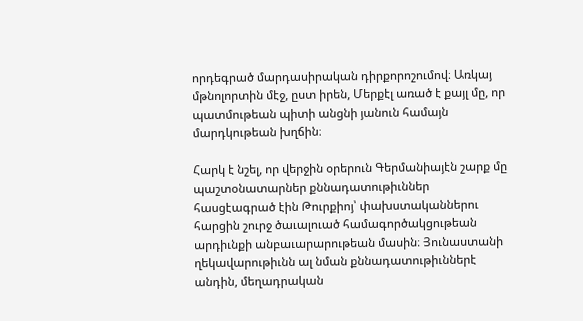որդեգրած մարդասիրական դիրքորոշումով։ Առկայ մթնոլորտին մէջ, ըստ իրեն, Մերքէլ առած է քայլ մը, որ պատմութեան պիտի անցնի յանուն համայն մարդկութեան խղճին։

Հարկ է նշել, որ վերջին օրերուն Գերմանիայէն շարք մը պաշտօնատարներ քննադատութիւններ հասցէագրած էին Թուրքիոյ՝ փախստականներու հարցին շուրջ ծաւալուած համագործակցութեան արդիւնքի անբաւարարութեան մասին։ Յունաստանի ղեկավարութիւնն ալ նման քննադատութիւններէ անդին, մեղադրական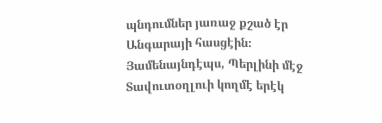պնդումներ յառաջ քշած էր Անգարայի հասցէին։ Յամենայնդէպս, Պերլինի մէջ Տավուտօղլուի կողմէ երէկ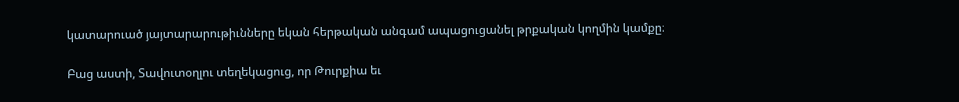կատարուած յայտարարութիւնները եկան հերթական անգամ ապացուցանել թրքական կողմին կամքը։

Բաց աստի, Տավուտօղլու տեղեկացուց, որ Թուրքիա եւ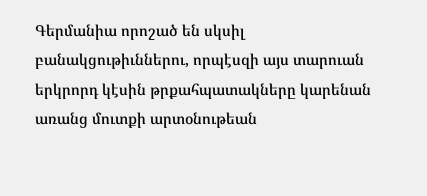Գերմանիա որոշած են սկսիլ բանակցութիւններու, որպէսզի այս տարուան երկրորդ կէսին թրքահպատակները կարենան առանց մուտքի արտօնութեան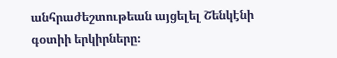անհրաժեշտութեան այցելել Շենկէնի գօտիի երկիրները։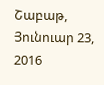Շաբաթ, Յունուար 23, 2016